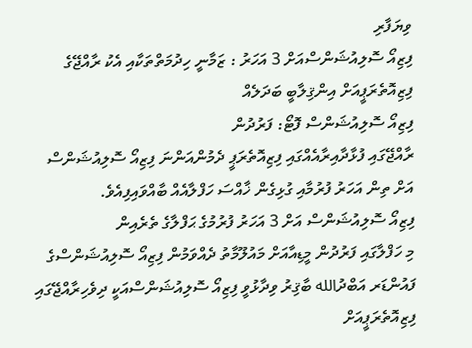ވިޔަފާރި
ފިޒިއޯ ސޮލިއުޝަންސްއަށް 3 އަހަރު : ޒަމާނީ ހިދުމަތްތަކާއި އެކު ރާއްޖޭގެ ފިޒިއޮތެރަޕީއަށް އިންޤިލާބީ ބަދަލެއް
ފިޒިއޯ ސޮލިއުޝަންސް ފޮޓޯ: ފަރުދުން
ރާއްޖޭގައި ފުޅާދާއިރާއެއްގައި ފިޒިއޮތެރަޕީ ދެމުންއަންނަ ފިޒިއޯ ސޮލިއުޝަންސް އަށް ތިން އަހަރު ފުރުމާއި ގުޅިގެން ޚާއްސަ ހަފްލާއެއް ބާއްވައިފިއެވެ.
ފިޒިއޯ ސޮލިއުޝަންސް އަށް 3 އަހަރު ފުރުމުގެ ޙަފްލާގެ ތެރެއިން
މި ހަފްލާގައި ފަރުދުން މީޑިއާއަށް މައުލޫމާތު ދެއްވަމުން ފިޒިއޯ ސޮލިއުޝަންސްގެ ފައުންޑަރ އަބްދުالله ބާޤިރު ވިދާޅުވީ ފިޒިއޯ ސޮލިއުޝަންސްއަކީ ދިވެހިރާއްޖޭގައި ފިޒިއޮތެރަޕީއަށް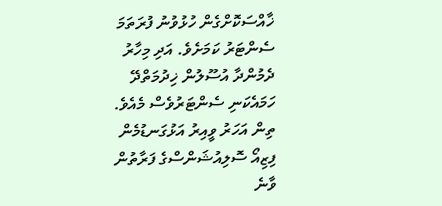ޚާއްސަކޮށްގެން ހުޅުވުނު ފުރަތަމަ ސެންޓަރު ކަމަށެވެ. އަދި މިހާރު ދެމުންދާ އުސޫލުން ޚިދުމަތްދޭ ހަމައެކަނި ސެންޓަރުވެސް މެއެވެ.
ތިން އަހަރު ވީއިރު އަޅުގަނޑުމެން ފިޒިއޯ ސޮލިއުޝަންސްގެ ފަރާތުން ވާނެ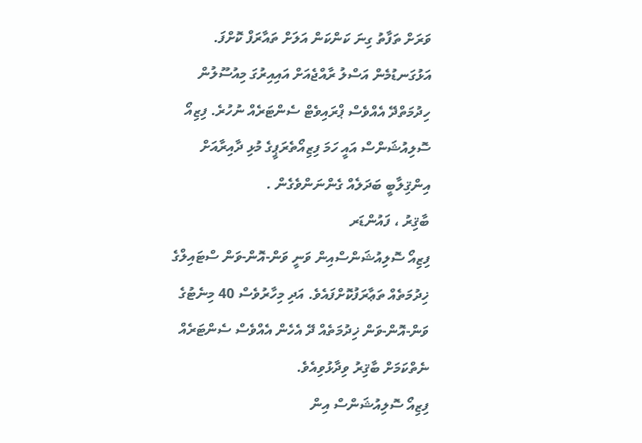ވަރަށް ތަފާތު ގިނަ ކަންކަން އަލަށް ތައާރަފް ކޮށްފަ. އަޅުގަނޑުމެން އަސްލު ރާއްޖެއަށް އައިއިރުގަ މިއުސޫލުން ހިދުމަތްދޭ އެއްވެސް ޕްރައިވެޓް ސެންޓަރެއް ނުހުރެ. ފިޒިއޯ ސޮލިއުޝަންސް އައީ ހަމަ ފިޒިއޯތެރަޕީގެ މުޅި ދާއިރާއަށް އިންޤިލާބީ ބަދަލެއް ގެންނަންވެގެން .
ބާޤިރު ، ފައުންޑަރ
ފިޒިއޯ ސޮލިއުޝަންސްއިން ވަނީ ވަން-އޮން-ވަން ސްޓައިލްގެ ޚިދުމަތެއް ތަޢާރަފުކޮށްފައެވެ. އަދި މިހާރުވެސް 40 މިނެޓުގެ ވަން-އޮން-ވަން ޚިދުމަތެއް ދޭ އެހެން އެއްވެސް ސެންޓަރެއް ނެތްކަމަށް ބާޤިރު ވިދާޅުވިއެވެ.
ފިޒިއޯ ސޮލިއުޝަންސް އިން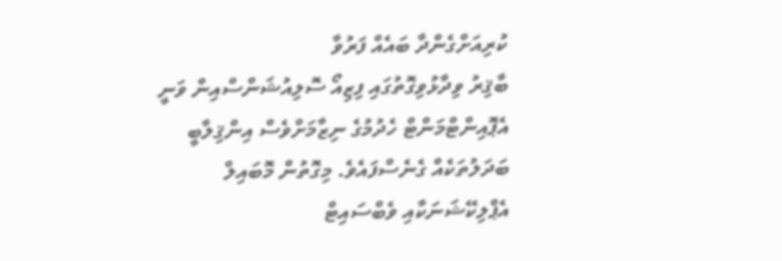ކުރިއަށްގެންދާ ބައެއް ފަރުވާ
ބާޤިރު ވިދާޅުވިގޮތުގައި ފިޒިއޯ ސޮލިއުޝަންސްއިން ވަނީ އެޕޮއިންޓްމަންޓް ހެދުމުގެ ނިޒާމަށްވެސް އިންޤިލާބީ ބަދަލުތަކެއް ގެނެސްފައެވެ. މިގޮތުން މޮބައިލް އެޕްލިކޭޝަނަކާއި ވެބްސައިޓް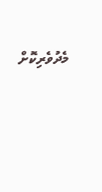މެދުވެރިކޮށް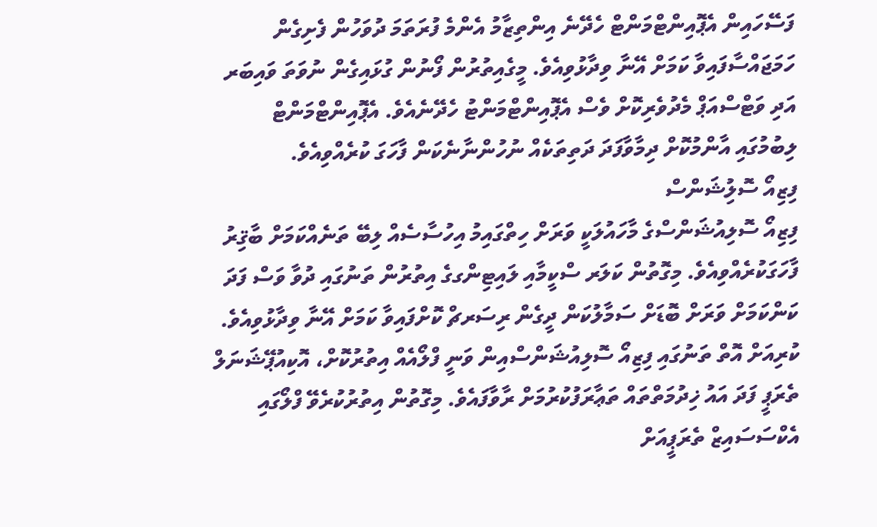ފަސޭހައިން އެޕޮއިންޓްމަންޓް ހެދޭނެ އިންތިޒާމު އެންމެ ފުރަތަމަ ދުވަހުން ފެށިގެން ހަމަޖައްސާފައިވާ ކަމަށް އޭނާ ވިދާޅުވިއެވެ. މީގެއިތުރުން ފޯނުން ގުޅައިގެން ނުވަތަ ވައިބަރ އަދި ވަޓްސްއަޕް މެދުވެރިކޮށް ވެސް އެޕޮއިންޓްމަންޓު ހެދޭނެއެވެ. އެޕޮއިންޓްމަންޓް ލިބުމުގައި އާންމުކޮށް ދިމާވާފަދަ ދަތިތަކެއް ނުހުންނާނެކަން ފާހަގަ ކުރެއްވިއެވެ.
ފިޒިއޯ ސޮލިުޝަންސް
ފިޒިއޯ ސޮލިއުޝަންސްގެ މާހައުލަކީ ވަރަށް ހިތްގައިމު އިހުސާސެއް ލިބޭ ތަނެއްކަމަށް ބާޤިރު ފާހަގަކުރެއްވިއެވެ. މިގޮތުން ކަލަރ ސްކީމާއި ލައިޓިންގގެ އިތުރުން ތަނުގައި ދުވާ ވަސް ފަދަ ކަންކަމަށް ވަރަށް ބޮޑަށް ސަމާލުކަން ދީގެން ރިސަރޗް ކޮށްފައިވާ ކަމަށް އޭނާ ވިދާޅުވިއެވެ.
ކުރިއަށް އޮތް ތަނުގައި ފިޒިއޯ ސޮލިއުޝަންސްއިން ވަނީ ފްލޯއެއް އިތުރުކޮށް، އޮކިއުޕޭޝަނަލް ތެރަޕީ ފަދަ އައު ޚިދުމަތްތައް ތަޢާރަފުކުރުމަށް ރާވާފައެވެ. މިގޮތުން އިތުރުކުރެވޭ ފްލޯގައި އެކްސަސައިޒް ތެރަޕީއަށް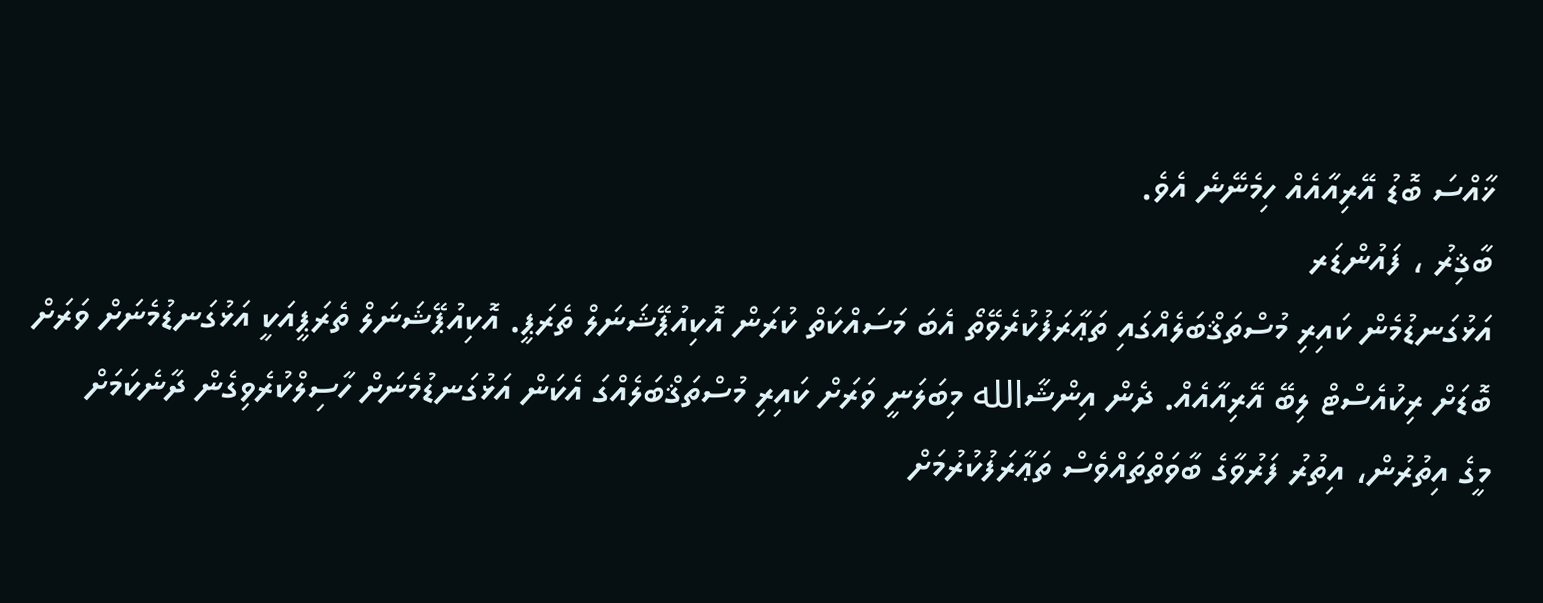ޚާއްސަ ބޮޑު އޭރިއާއެއް ހިމެނޭނެ އެވެ.
ބާޤިރު ، ފައުންޑަރ
އަޅުގަނޑުމެން ކައިރި މުސްތަޤްބަލެއްގައި ތަޢާރަފުކުރެވޭތޯ އެބަ މަސައްކަތް ކުރަން އޮކިއުޕޭޝަނަލް ތެރަޕީ. އޮކިއުޕޭޝަނަލް ތެރަޕީއަކީ އަޅުގަނޑުމެނަށް ވަރަށް ބޮޑަށް ރިކުއެސްޓް ލިބޭ އޭރިއާއެއް. ދެން އިންޝާالله މިބަލަނީ ވަރަށް ކައިރި މުސްތަޤްބަލެއްގަ އެކަން އަޅުގަނޑުމެނަށް ހާސިލްކުރެވިގެން ދާނެކަމަށް
މީގެ އިތުރުން، އިތުރު ފަރުވާގެ ބާވަތްތައްވެސް ތަޢާރަފުކުރުމަށް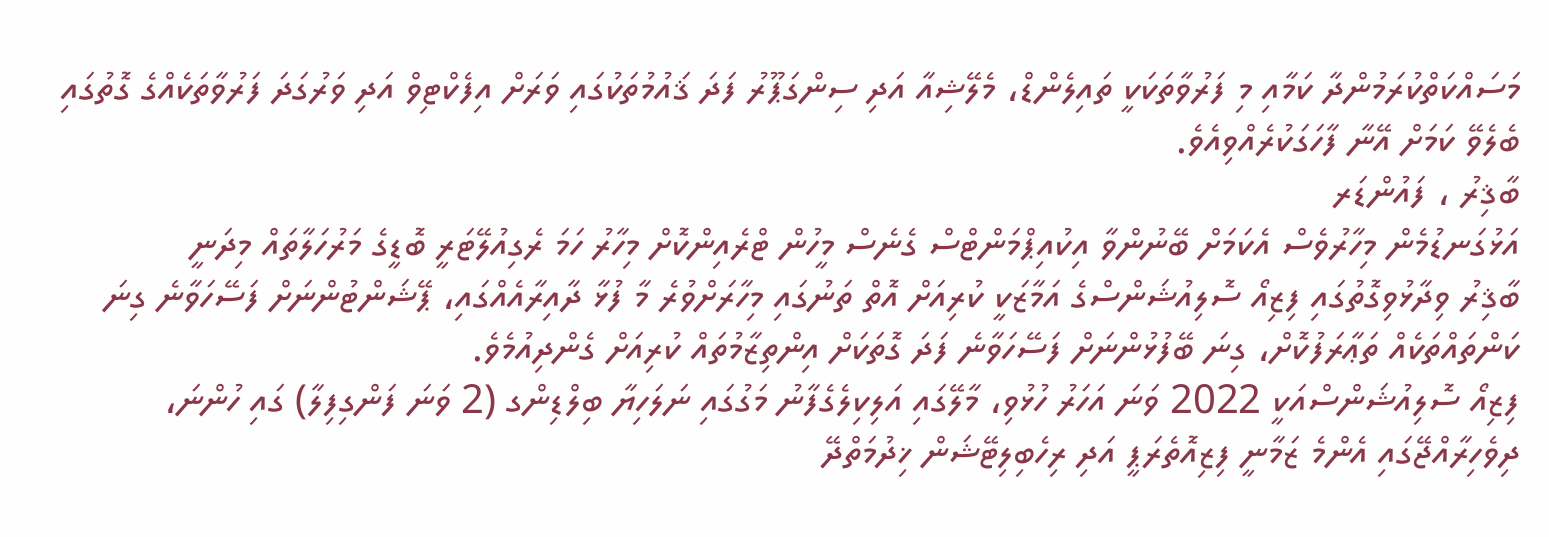މަސައްކަތްކުރަމުންދާ ކަމާއި މި ފަރުވާތަކަކީ ތައިލެންޑް، މެލޭޝިއާ އަދި ސިންގަޕޫރު ފަދަ ޤައުމުތަކުގައި ވަރަށް އިފެކްޓިވް އަދި ވަރުގަދަ ފަރުވާތަކެއްގެ ގޮތުގައި ބެލެވޭ ކަމަށް އޭނާ ފާހަގަކުރެއްވިއެވެ.
ބާޤިރު ، ފައުންޑަރ
އަޅުގަނޑުމެން މިހާރުވެސް އެކަމަށް ބޭނުންވާ އިކުއިޕްމަންޓްސް ގެނެސް މީހުން ޓްރެއިންކޮށް މިހާރު ހަމަ ރެގިއުލޭޓަރީ ބޮޑީގެ މަރުހަލާތައް މިދަނީ
ބާޤިރު ވިދާޅުވިގޮތުގައި ފިޒިއޯ ސޮލިއުޝަންސްގެ އަމާޒަކީ ކުރިއަށް އޮތް ތަނުގައި މިހާރަށްވުރެ މާ ފުޅާ ދާއިރާއެއްގައި، ޕޭޝަންޓުންނަށް ފަސޭހަވާނެ ގިނަ ކަންތައްތަކެއް ތަޢާރަފުކޮށް، ގިނަ ބޭފުޅުންނަށް ފަސޭހަވާނެ ފަދަ ގޮތަކަށް އިންތިޒާމުތައް ކުރިއަށް ގެންދިއުމެވެ.
ފިޒިއޯ ސޮލިއުޝަންސްއަކީ 2022 ވަނަ އަހަރު ހުޅުވި، މާލޭގައި އަލިކިލެގެފާނު މަގުގައި ނަލަހިޔާ ބިލްޑިންގ (2 ވަނަ ފަންގިފިލާ) ގައި ހުންނަ، ދިވެހިރާއްޖޭގައި އެންމެ ޒަމާނީ ފިޒިއޮތެރަޕީ އަދި ރިހެބިލިޓޭޝަން ޚިދުމަތްދޭ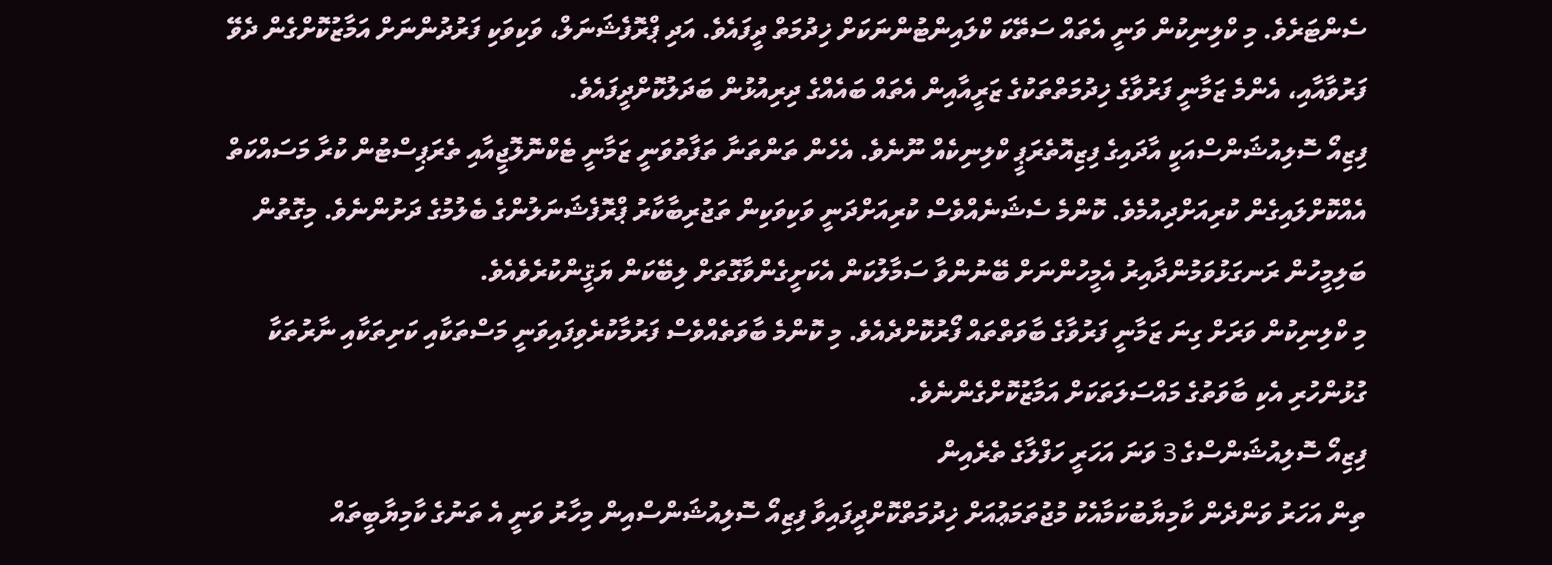ސެންޓަރެވެ. މި ކްލިނިކުން ވަނީ އެތައް ސަތޭކަ ކްލައިންޓުންނަކަށް ޚިދުމަތް ދީފައެވެ. އަދި ޕްރޮފެޝަނަލް، ވަކިވަކި ފަރުދުންނަށް އަމާޒުކޮށްގެން ދެވޭ ފަރުވާއާއި، އެންމެ ޒަމާނީ ފަރުވާގެ ޚިދުމަތްތަކުގެ ޒަރީއާއިން އެތައް ބައެއްގެ ދިރިއުޅުން ބަދަލުކޮށްދީފައެވެ.
ފިޒިއޯ ސޮލިއުޝަންސްއަކީ އާދައިގެ ފިޒިއޮތެރަޕީ ކްލިނިކެއް ނޫނެވެ. އެހެން ތަންތަނާ ތަފާތުވަނީ ޒަމާނީ ޓެކްނޮލޮޖީއާއި ތެރަޕިސްޓުން ކުރާ މަސައްކަތް އެއްކޮށްލައިގެން ކުރިއަށްދިއުމެވެ. ކޮންމެ ސެޝަނެއްވެސް ކުރިއަށްދަނީ ވަކިވަކިން ތަޖުރިބާކާރު ޕްރޮފެޝަނަލުންގެ ބެލުމުގެ ދަށުންނެވެ. މިގޮތުން ބަލިމީހުން ރަނގަޅުވަމުންދާއިރު އެމީހުންނަށް ބޭނުންވާ ސަމާލުކަން އެކަށީގެންވާގޮތަށް ލިބޭކަން ޔަޤީންކުރެވެއެވެ.
މި ކްލިނިކުން ވަރަށް ގިނަ ޒަމާނީ ފަރުވާގެ ބާވަތްތައް ފޯރުކޮށްދެއެވެ. މި ކޮންމެ ބާވަތެއްވެސް ފަރުމާކުރެވިފައިވަނީ މަސްތަކާއި ކަށިތަކާއި ނާރުތަކާ ގުޅުންހުރި އެކި ބާވަތުގެ މައްސަލަތަކަށް އަމާޒުކޮށްގެންނެވެ.
ފިޒިއޯ ސޮލިއުޝަންސްގެ 3 ވަނަ އަހަރީ ހަފްލާގެ ތެރެއިން
ތިން އަހަރު ވަންދެން ކާމިޔާބުކަމާއެކު މުޖުތަމަޢުއަށް ޚިދުމަތްކޮށްދީފައިވާ ފިޒިއޯ ސޮލިއުޝަންސްއިން މިހާރު ވަނީ އެ ތަނުގެ ކާމިޔާބީތައް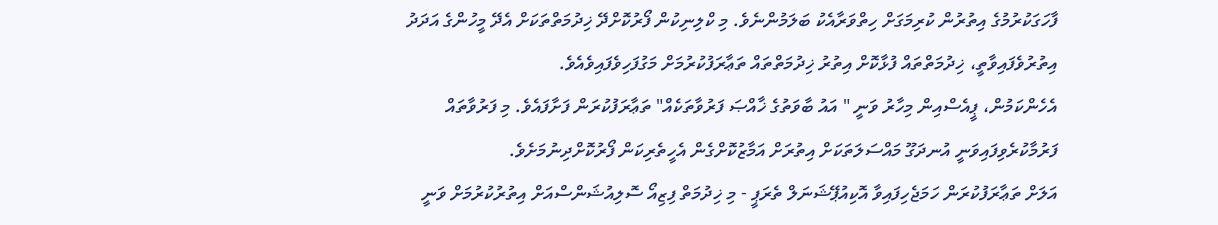ފާހަގަކުރުމުގެ އިތުރުން ކުރިމަގަށް ހިތްވަރާއެކު ބަލަމުންނެވެ. މި ކްލިނިކުން ފޯރުކޮށްދޭ ޚިދުމަތްތަކަށް އެދޭ މީހުންގެ އަދަދު އިތުރުވެފައިވާތީ، ޚިދުމަތްތައް ފުޅާކޮށް އިތުރު ޚިދުމަތްތައް ތަޢާރަފުކުރުމަށް މަގުފަހިވެފައިވެއެވެ.
އެހެންކަމުން، ޕީއެސްއިން މިހާރު ވަނީ " އައު ބާވަތުގެ ޚާއްޞަ ފަރުވާތަކެއް" ތަޢާރަފުކުރަން ފަށާފައެވެ. މި ފަރުވާތައް ފަރުމާކުރެވިފައިވަނީ އުނދަގޫ މައްސަލަތަކަށް އިތުރަށް އަމާޒުކޮށްގެން އެހީތެރިކަން ފޯރުކޮށްދިނުމަށެވެ.
އަލަށް ތަޢާރަފުކުރަން ހަމަޖެހިފައިވާ އޮކިއުޕޭޝަނަލް ތެރަޕީ - މި ޚިދުމަތް ފިޒިއޯ ސޮލިއުޝަންސްއަށް އިތުރުކުރުމަށް ވަނީ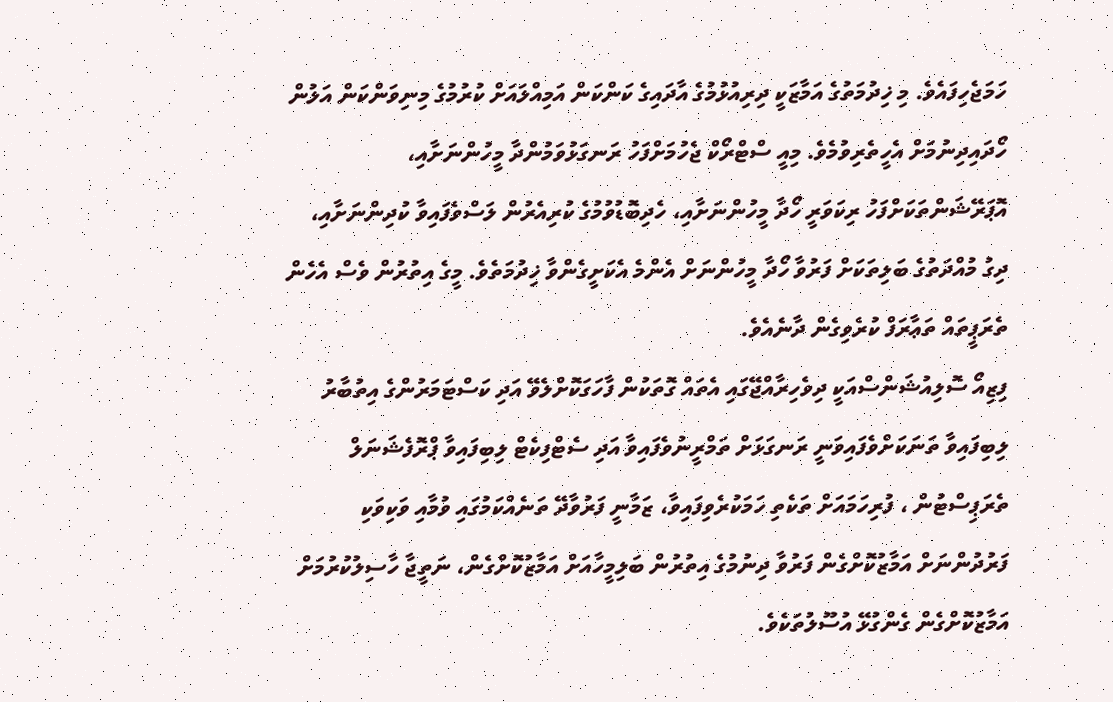ހަމަޖެހިފައެވެ. މި ޚިދުމަތުގެ އަމާޒަކީ ދިރިއުޅުމުގެ އާދައިގެ ކަންކަން އަމިއްލައަށް ކުރުމުގެ މިނިވަންކަން އަލުން ހޯދައިދިނުމަށް އެހީތެރިވުމެވެ. މިއީ ސްޓްރޯކް ޖެހުމަށްފަހު ރަނގަޅުވަމުންދާ މީހުންނަށާއި، އޮޕަރޭޝަންތަކަށްފަހު ރިކަވަރީ ހޯދާ މީހުންނަށާއި، ހެދިބޮޑުވުމުގެ ކުރިއެރުން ލަސްވެފައިވާ ކުދިންނަށާއި، ދިގު މުއްދަތުގެ ބަލިތަކަށް ފަރުވާ ހޯދާ މީހުންނަށް އެންމެ އެކަށީގެންވާ ޚިދުމަތެވެ. މީގެ އިތުރުން ވެސް އެހެން ތެރަޕީތައް ތަޢާރަފް ކުރެވިގެން ދާނެއެވެ.
ފިޒިއޯ ސޮލިއުޝަންސްއަކީ ދިވެހިރާއްޖޭގައި އެތައް ގޮތަކުން ފާހަގަކޮށްލެވޭ އަދި ކަސްޓަމަރުންގެ އިތުބާރު ލިބިފައިވާ ތަނަކަށްވެފައިވަނީ ރަނގަޅަށް ތަމްރީނުވެފައިވާ އަދި ސެޓްފިކެޓް ލިބިފައިވާ ޕްރޮފެޝަނަލް ތެރަޕިސްޓުން ، ފުރިހަމައަށް ތަކެތި ހަމަކުރެވިފައިވާ، ޒަމާނީ ފަރުވާދޭ ތަނެއްކަމުގައި ވުމާއި ވަކިވަކި ފަރުދުންނަށް އަމާޒުކޮށްގެން ފަރުވާ ދިނުމުގެ އިތުރުން ބަލިމީހާއަށް އަމާޒުކޮށްގެން، ނަތީޖާ ހާސިލުކުރުމަށް އަމާޒުކޮށްގެން ގެންގުޅޭ އުސޫލުތަކެވެ.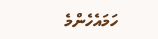ހަމައެހެންމެ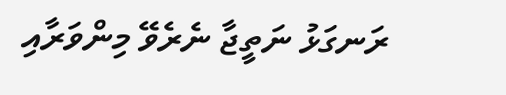ރަނގަޅު ނަތީޖާ ނެރެވޭ މިންވަރާއި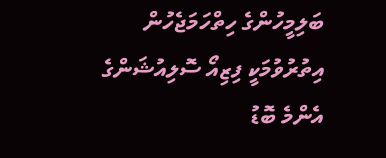ބަލިމީހުންގެ ހިތްހަމަޖެހުން އިތުރުވުމަކީ ފިޒިއޯ ސޮލިއުޝަންގެ އެންމެ ބޮޑު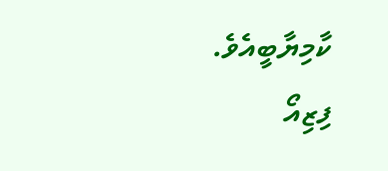ކާމިޔާބީއެވެ.
ފިޒިއޯ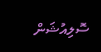ސޮލިއުޝަން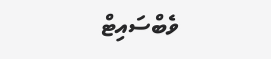ވެބްސައިޓް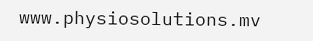www.physiosolutions.mv